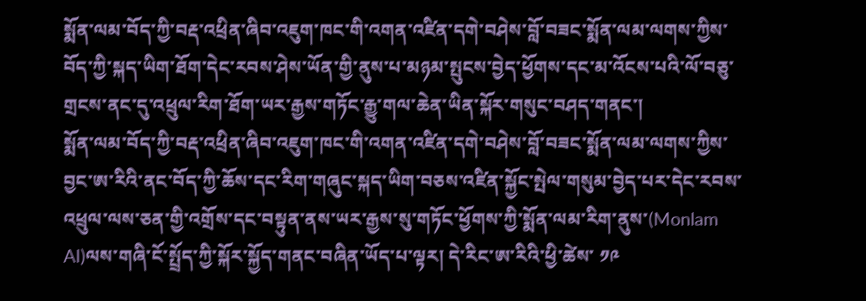སྨོན་ལམ་བོད་ཀྱི་བརྡ་འཕྲིན་ཞིབ་འཇུག་ཁང་གི་འགན་འཛིན་དགེ་བཤེས་བློ་བཟང་སྨོན་ལམ་ལགས་ཀྱིས་བོད་ཀྱི་སྐད་ཡིག་ཐོག་དེང་རབས་ཤེས་ཡོན་གྱི་ནུས་པ་མཉམ་སྤུངས་བྱེད་ཕྱོགས་དང་མ་འོངས་པའི་ལོ་བཅུ་གྲངས་ནང་དུ་འཕྲུལ་རིག་ཐོག་ཡར་རྒྱས་གཏོང་རྒྱུ་གལ་ཆེན་ཡིན་སྐོར་གསུང་བཤད་གནང་།
སྨོན་ལམ་བོད་ཀྱི་བརྡ་འཕྲིན་ཞིབ་འཇུག་ཁང་གི་འགན་འཛིན་དགེ་བཤེས་བློ་བཟང་སྨོན་ལམ་ལགས་ཀྱིས་བྱང་ཨ་རིའི་ནང་བོད་ཀྱི་ཆོས་དང་རིག་གཞུང་སྐད་ཡིག་བཅས་འཛིན་སྐྱོང་སྤེལ་གསུམ་བྱེད་པར་དེང་རབས་འཕྲུལ་ལས་ཅན་གྱི་འགྲོས་དང་བསྟུན་ནས་ཡར་རྒྱས་སུ་གཏོང་ཕྱོགས་ཀྱི་སྨོན་ལམ་རིག་ནུས་(Monlam AI)ལས་གཞི་ངོ་སྤྲོད་ཀྱི་སྐོར་སྐྱོད་གནང་བཞིན་ཡོད་པ་ལྟར། དེ་རིང་ཨ་རིའི་ཕྱི་ཚེས་ ༡༩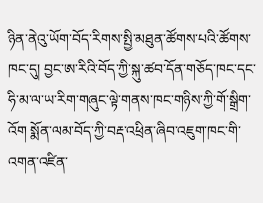ཉིན་ནེའུ་ཡོག་བོད་རིགས་སྤྱི་མཐུན་ཚོགས་པའི་ཚོགས་ཁང་དུ། བྱང་ཨ་རིའི་བོད་ཀྱི་སྐུ་ཚབ་དོན་གཅོད་ཁང་དང་ཧི་མ་ལ་ཡ་རིག་གཞུང་ལྟེ་གནས་ཁང་གཉིས་ཀྱི་གོ་སྒྲིག་འོག སྨོན་ལམ་བོད་ཀྱི་བརྡ་འཕྲིན་ཞིབ་འཇུག་ཁང་གི་འགན་འཛིན་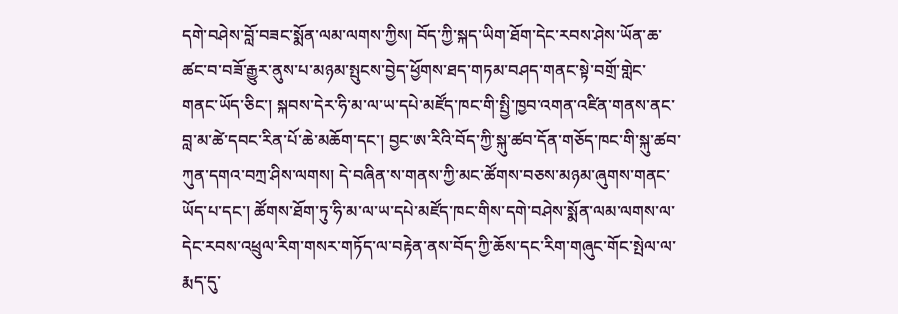དགེ་བཤེས་བློ་བཟང་སྨོན་ལམ་ལགས་ཀྱིས། བོད་ཀྱི་སྐད་ཡིག་ཐོག་དེང་རབས་ཤེས་ཡོན་ཆ་ཚང་བ་བཟོ་རྒྱུར་ནུས་པ་མཉམ་སྤུངས་བྱེད་ཕྱོགས་ཐད་གཏམ་བཤད་གནང་སྟེ་བགྲོ་གླེང་གནང་ཡོད་ཅིང་། སྐབས་དེར་ཧི་མ་ལ་ཡ་དཔེ་མཛོད་ཁང་གི་སྤྱི་ཁྱབ་འགན་འཛིན་གནས་ནང་བླ་མ་ཚེ་དབང་རིན་པོ་ཆེ་མཆོག་དང་། བྱང་ཨ་རིའི་བོད་ཀྱི་སྐུ་ཚབ་དོན་གཅོད་ཁང་གི་སྐུ་ཚབ་ཀུན་དགའ་བཀྲ་ཤིས་ལགས། དེ་བཞིན་ས་གནས་ཀྱི་མང་ཚོགས་བཅས་མཉམ་ཞུགས་གནང་ཡོད་པ་དང་། ཚོགས་ཐོག་ཏུ་ཧི་མ་ལ་ཡ་དཔེ་མཛོད་ཁང་གིས་དགེ་བཤེས་སྨོན་ལམ་ལགས་ལ་དེང་རབས་འཕྲུལ་རིག་གསར་གཏོད་ལ་བརྟེན་ནས་བོད་ཀྱི་ཆོས་དང་རིག་གཞུང་གོང་སྤེལ་ལ་རྨད་དུ་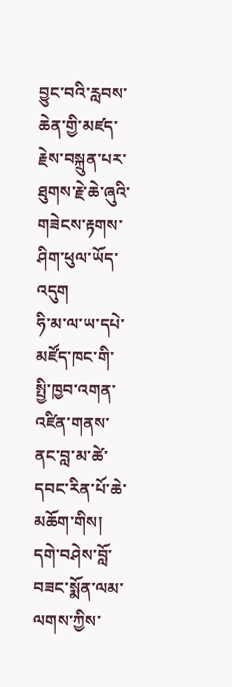བྱུང་བའི་རླབས་ཆེན་གྱི་མཛད་རྗེས་བསྐྲུན་པར་ཐུགས་རྗེ་ཆེ་ཞུའི་གཟེངས་རྟགས་ཤིག་ཕུལ་ཡོད་འདུག
ཧི་མ་ལ་ཡ་དཔེ་མཛོད་ཁང་གི་སྤྱི་ཁྱབ་འགན་འཛིན་གནས་ནང་བླ་མ་ཚེ་དབང་རིན་པོ་ཆེ་མཆོག་གིས། དགེ་བཤེས་བློ་བཟང་སྨོན་ལམ་ལགས་ཀྱིས་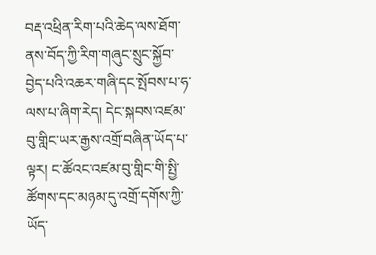བརྡ་འཕྲིན་རིག་པའི་ཆེད་ལས་ཐོག་ནས་བོད་ཀྱི་རིག་གཞུང་སྲུང་སྐྱོབ་བྱེད་པའི་འཆར་གཞི་དང་སྤོབས་པ་ཧ་ལས་པ་ཞིག་རེད། དེང་སྐབས་འཛམ་བུ་གླིང་ཡར་རྒྱས་འགྲོ་བཞིན་ཡོད་པ་ལྟར། ང་ཚོའང་འཛམ་བུ་གླིང་གི་སྤྱི་ཚོགས་དང་མཉམ་དུ་འགྲོ་དགོས་ཀྱི་ཡོད་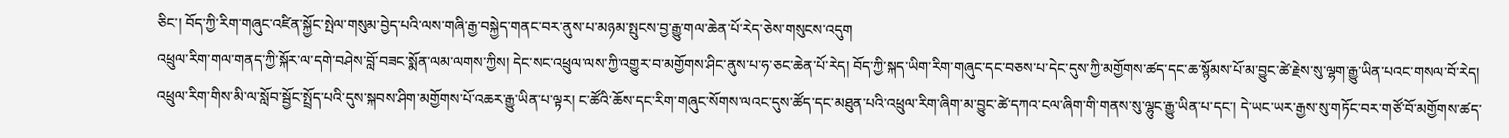ཅིང་། བོད་ཀྱི་རིག་གཞུང་འཛིན་སྐྱོང་སྤེལ་གསུམ་བྱེད་པའི་ལས་གཞི་རྒྱ་བསྐྱེད་གནང་བར་ནུས་པ་མཉམ་སྤུངས་བྱ་རྒྱུ་གལ་ཆེན་པོ་རེད་ཅེས་གསུངས་འདུག
འཕྲུལ་རིག་གལ་གནད་ཀྱི་སྐོར་ལ་དགེ་བཤེས་བློ་བཟང་སྨོན་ལམ་ལགས་ཀྱིས། དེང་སང་འཕྲུལ་ལས་ཀྱི་འགྱུར་བ་མགྱོགས་ཤིང་ནུས་པ་ཧ་ཅང་ཆེན་པོ་རེད། བོད་ཀྱི་སྐད་ཡིག་རིག་གཞུང་དང་བཅས་པ་དེང་དུས་ཀྱི་མགྱོགས་ཚད་དང་ཆ་སྙོམས་པོ་མ་བྱུང་ཚེ་རྗེས་སུ་ལྷག་རྒྱུ་ཡིན་པའང་གསལ་བོ་རེད། འཕྲུལ་རིག་གིས་མི་ལ་སློབ་སྦྱོང་སྤྲོད་པའི་དུས་སྐབས་ཤིག་མགྱོགས་པོ་འཆར་རྒྱུ་ཡིན་པ་ལྟར། ང་ཚོའི་ཆོས་དང་རིག་གཞུང་སོགས་ལའང་དུས་ཚོད་དང་མཐུན་པའི་འཕྲུལ་རིག་ཞིག་མ་བྱུང་ཚེ་དཀའ་ངལ་ཞིག་གི་གནས་སུ་ལྷུང་རྒྱུ་ཡིན་པ་དང་། དེ་ཡང་ཡར་རྒྱས་སུ་གཏོང་བར་གཙོ་བོ་མགྱོགས་ཚད་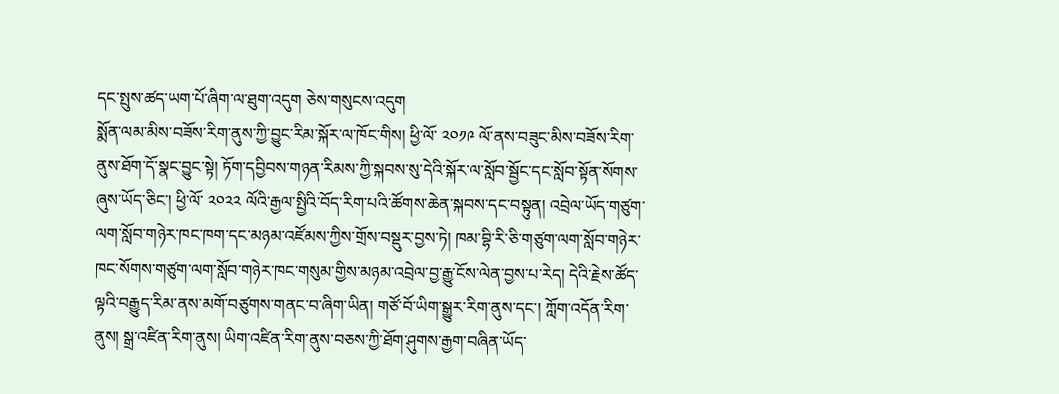དང་སྤུས་ཚད་ཡག་པོ་ཞིག་ལ་ཐུག་འདུག ཅེས་གསུངས་འདུག
སྨོན་ལམ་མིས་བཟོས་རིག་ནུས་ཀྱི་བྱུང་རིམ་སྐོར་ལ་ཁོང་གིས། ཕྱི་ལོ་ ༢༠༡༩ ལོ་ནས་བཟུང་མིས་བཟོས་རིག་ནུས་ཐོག་དོ་སྣང་བྱུང་སྟེ། ཏོག་དབྱིབས་གཉན་རིམས་ཀྱི་སྐབས་སུ་དེའི་སྐོར་ལ་སློབ་སྦྱོང་དང་སློབ་སྟོན་སོགས་ཞུས་ཡོད་ཅིང་། ཕྱི་ལོ་ ༢༠༢༢ ལོའི་རྒྱལ་སྤྱིའི་བོད་རིག་པའི་ཚོགས་ཆེན་སྐབས་དང་བསྟུན། འབྲེལ་ཡོད་གཙུག་ལག་སློབ་གཉེར་ཁང་ཁག་དང་མཉམ་འཛོམས་ཀྱིས་གྲོས་བསྡུར་བྱས་ཏེ། ཁམ་བྷི་རི་ཅི་གཙུག་ལག་སློབ་གཉེར་ཁང་སོགས་གཙུག་ལག་སློབ་གཉེར་ཁང་གསུམ་གྱིས་མཉམ་འབྲེལ་བྱ་རྒྱུ་ངོས་ལེན་བྱས་པ་རེད། དེའི་རྗེས་ཚོད་ལྟའི་བརྒྱུད་རིམ་ནས་མགོ་བཙུགས་གནང་བ་ཞིག་ཡིན། གཙོ་བོ་ཡིག་སྒྱུར་རིག་ནུས་དང་། ཀློག་འདོན་རིག་ནུས། སྒྲ་འཛིན་རིག་ནུས། ཡིག་འཛིན་རིག་ནུས་བཅས་ཀྱི་ཐོག་ཤུགས་རྒྱག་བཞིན་ཡོད་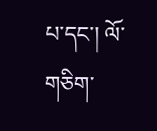པ་དང་། ལོ་གཅིག་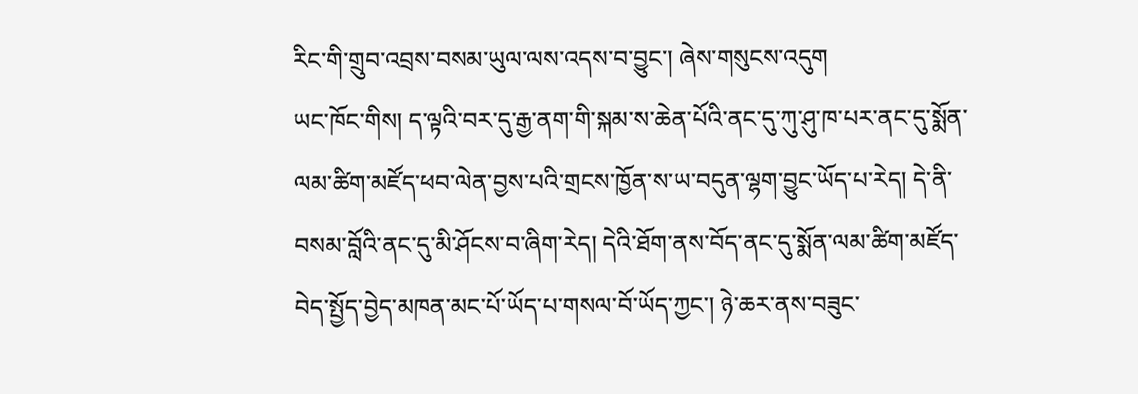རིང་གི་གྲུབ་འབྲས་བསམ་ཡུལ་ལས་འདས་བ་བྱུང་། ཞེས་གསུངས་འདུག
ཡང་ཁོང་གིས། ད་ལྟའི་བར་དུ་རྒྱ་ནག་གི་སྐམ་ས་ཆེན་པོའི་ནང་དུ་ཀུ་ཤུ་ཁ་པར་ནང་དུ་སྨོན་ལམ་ཚིག་མཛོད་ཕབ་ལེན་བྱས་པའི་གྲངས་ཁྱོན་ས་ཡ་བདུན་ལྷག་བྱུང་ཡོད་པ་རེད། དེ་ནི་བསམ་བློའི་ནང་དུ་མི་ཤོངས་བ་ཞིག་རེད། དེའི་ཐོག་ནས་བོད་ནང་དུ་སྨོན་ལམ་ཚིག་མཛོད་བེད་སྤྱོད་བྱེད་མཁན་མང་པོ་ཡོད་པ་གསལ་བོ་ཡོད་ཀྱང་། ཉེ་ཆར་ནས་བཟུང་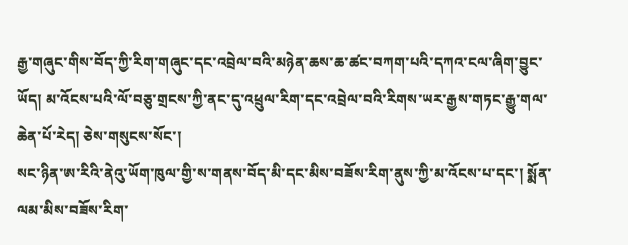རྒྱ་གཞུང་གིས་བོད་ཀྱི་རིག་གཞུང་དང་འབྲེལ་བའི་མཉེན་ཆས་ཆ་ཚང་བཀག་པའི་དཀའ་ངལ་ཞིག་བྱུང་ཡོད། མ་འོངས་པའི་ལོ་བཅུ་གྲངས་ཀྱི་ནང་དུ་འཕྲུལ་རིག་དང་འབྲེལ་བའི་རིགས་ཡར་རྒྱས་གཏང་རྒྱུ་གལ་ཆེན་པོ་རེད། ཅེས་གསུངས་སོང་།
སང་ཉིན་ཨ་རིའི་ནེའུ་ཡོག་ཁུལ་གྱི་ས་གནས་བོད་མི་དང་མིས་བཟོས་རིག་ནུས་ཀྱི་མ་འོངས་པ་དང་། སྨོན་ལམ་མིས་བཟོས་རིག་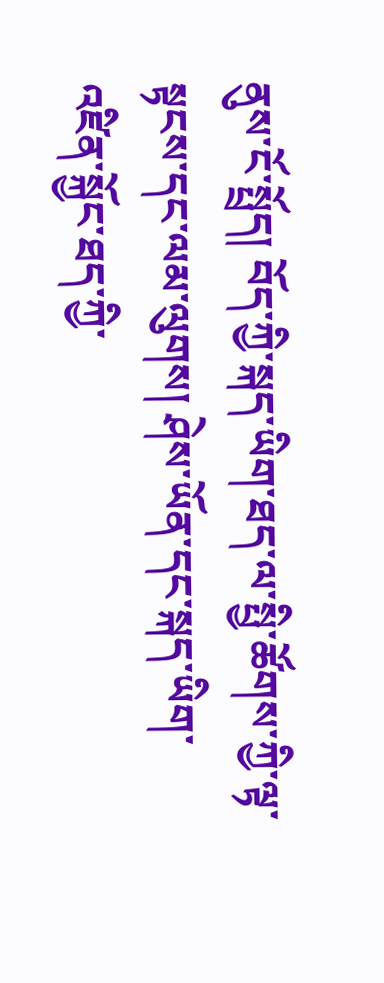ནུས་ངོ་སྤྲོད། བོད་ཀྱི་སྐད་ཡིག་ཐད་ལ་སྤྱི་ཚོགས་ཀྱི་ལྟ་སྟངས་དང་ལམ་ལུགས། ཤེས་ཡོན་དང་སྐད་ཡིག་འཛིན་སྐྱོང་ཐད་ཀྱི་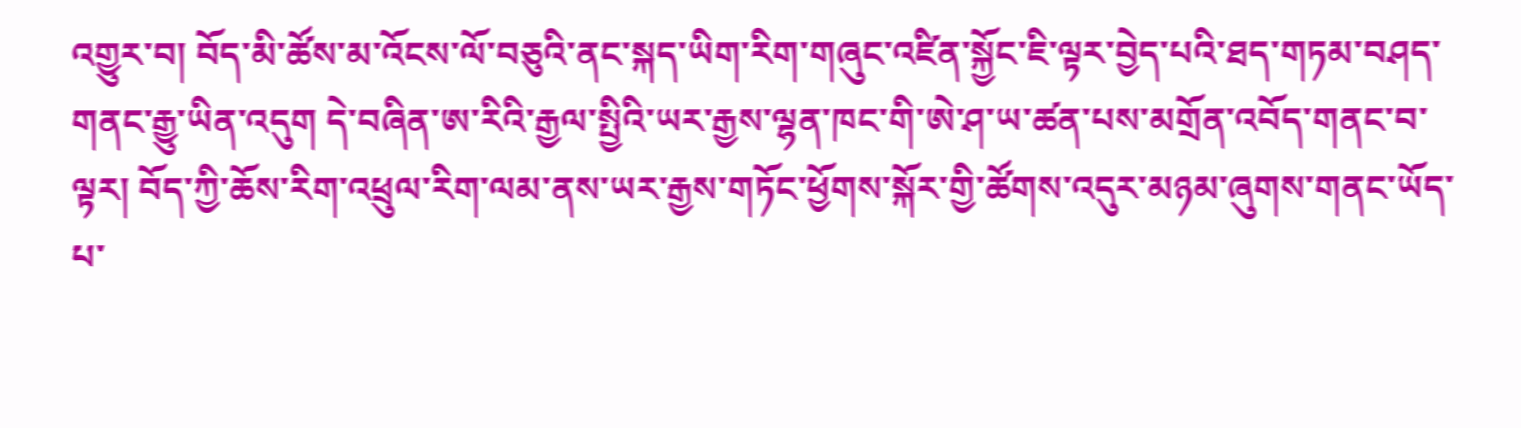འགྱུར་བ། བོད་མི་ཚོས་མ་འོངས་ལོ་བཅུའི་ནང་སྐད་ཡིག་རིག་གཞུང་འཛིན་སྐྱོང་ཇི་ལྟར་བྱེད་པའི་ཐད་གཏམ་བཤད་གནང་རྒྱུ་ཡིན་འདུག དེ་བཞིན་ཨ་རིའི་རྒྱལ་སྤྱིའི་ཡར་རྒྱས་ལྷན་ཁང་གི་ཨེ་ཤ་ཡ་ཚན་པས་མགྲོན་འབོད་གནང་བ་ལྟར། བོད་ཀྱི་ཆོས་རིག་འཕྲུལ་རིག་ལམ་ནས་ཡར་རྒྱས་གཏོང་ཕྱོགས་སྐོར་གྱི་ཚོགས་འདུར་མཉམ་ཞུགས་གནང་ཡོད་པ་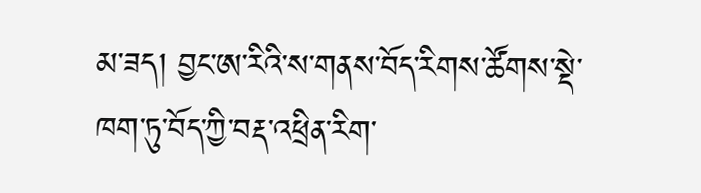མ་ཟད། བྱང་ཨ་རིའི་ས་གནས་བོད་རིགས་ཚོགས་སྡེ་ཁག་ཏུ་བོད་ཀྱི་བརྡ་འཕྲིན་རིག་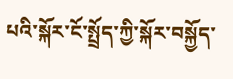པའི་སྐོར་ངོ་སྤྲོད་ཀྱི་སྐོར་བསྐྱོད་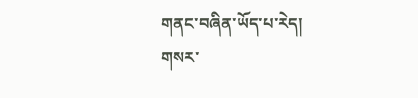གནང་བཞིན་ཡོད་པ་རེད།
གསར་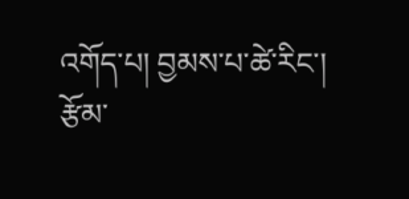འགོད་པ། བྱམས་པ་ཚེ་རིང་།
རྩོམ་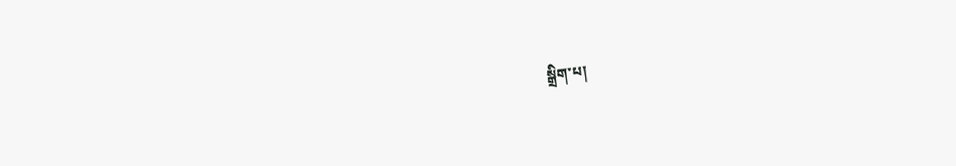སྒྲིག་པ།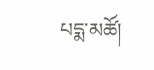པདྨ་མཚོ།